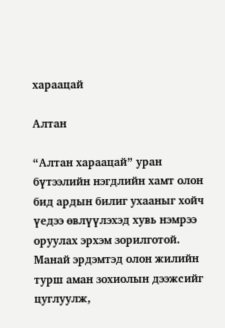хараацай

Алтан

“Алтан хараацай” уран бүтээлийн нэгдлийн хамт олон бид ардын билиг ухааныг хойч үедээ өвлүүлэхэд хувь нэмрээ оруулах эрхэм зорилготой. Манай эрдэмтэд олон жилийн турш аман зохиолын дээжсийг цуглуулж,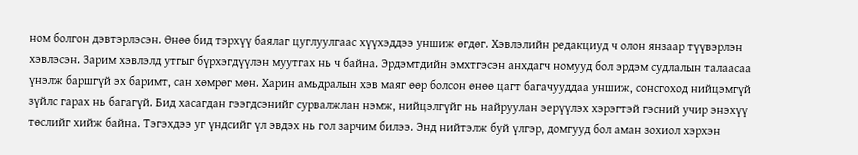ном болгон дэвтэрлэсэн. Өнөө бид тэрхүү баялаг цуглуулгаас хүүхэддээ уншиж өгдөг. Хэвлэлийн редакциуд ч олон янзаар түүвэрлэн хэвлэсэн. Зарим хэвлэлд утгыг бүрхэгдүүлэн муутгах нь ч байна. Эрдэмтдийн эмхтгэсэн анхдагч номууд бол эрдэм судлалын талаасаа үнэлж баршгүй эх баримт, сан хөмрөг мөн. Харин амьдралын хэв маяг өөр болсон өнөө цагт багачууддаа уншиж, сонсгоход нийцэмгүй зүйлс гарах нь багагүй. Бид хасагдан гээгдсэнийг сурвалжлан нэмж, нийцэлгүйг нь найруулан эерүүлэх хэрэгтэй гэсний учир энэхүү төслийг хийж байна. Тэгэхдээ уг үндсийг үл эвдэх нь гол зарчим билээ. Энд нийтэлж буй үлгэр, домгууд бол аман зохиол хэрхэн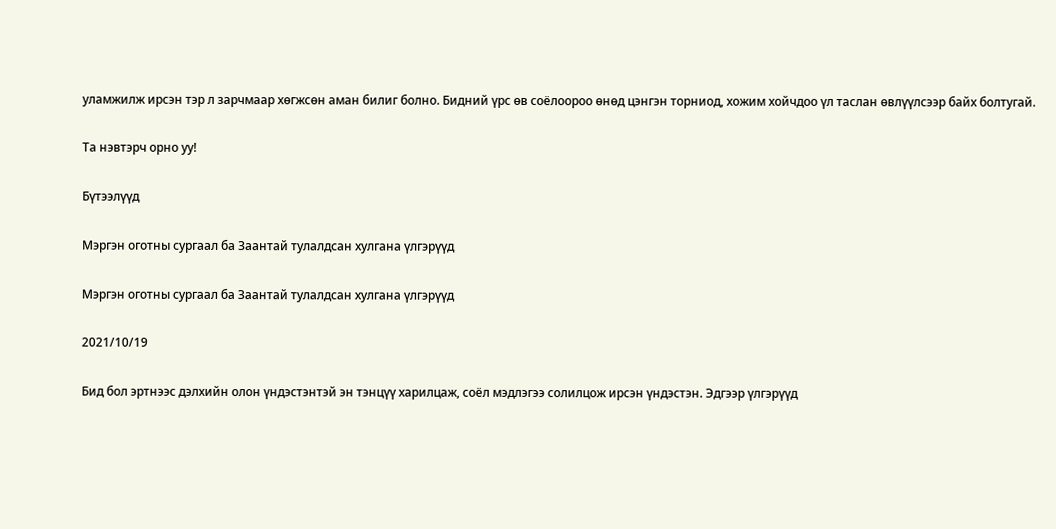уламжилж ирсэн тэр л зарчмаар хөгжсөн аман билиг болно. Бидний үрс өв соёлоороо өнөд цэнгэн торниод, хожим хойчдоо үл таслан өвлүүлсээр байх болтугай.

Та нэвтэрч орно уу!

Бүтээлүүд

Мэргэн оготны сургаал ба Заантай тулалдсан хулгана үлгэрүүд

Мэргэн оготны сургаал ба Заантай тулалдсан хулгана үлгэрүүд

2021/10/19

Бид бол эртнээс дэлхийн олон үндэстэнтэй эн тэнцүү харилцаж, соёл мэдлэгээ солилцож ирсэн үндэстэн. Эдгээр үлгэрүүд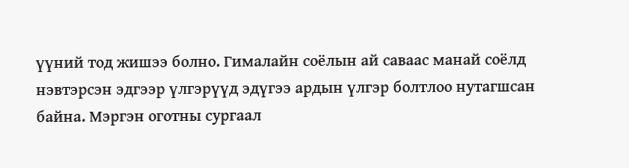үүний тод жишээ болно. Гималайн соёлын ай саваас манай соёлд нэвтэрсэн эдгээр үлгэрүүд эдүгээ ардын үлгэр болтлоо нутагшсан байна. Мэргэн оготны сургаал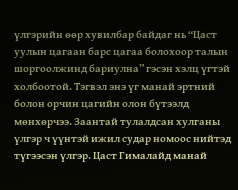үлгэрийн өөр хувилбар байдаг нь “Цаст уулын цагаан барс цагаа болохоор талын шоргоолжинд бариулна” гэсэн хэлц үгтэй холбоотой. Тэгвэл энэ үг манай эртний болон орчин цагийн олон бүтээлд мөнхөрчээ. Заантай тулалдсан хулганы үлгэр ч үүнтэй ижил судар номоос нийтэд түгээсэн үлгэр. Цаст Гималайд манай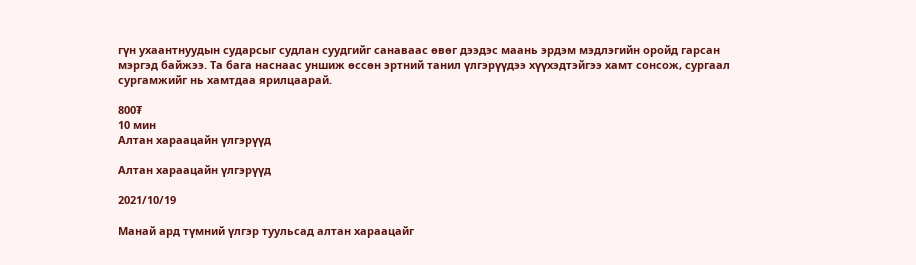гүн ухаантнуудын сударсыг судлан суудгийг санаваас өвөг дээдэс маань эрдэм мэдлэгийн оройд гарсан мэргэд байжээ. Та бага наснаас уншиж өссөн эртний танил үлгэрүүдээ хүүхэдтэйгээ хамт сонсож, сургаал сургамжийг нь хамтдаа ярилцаарай.

800₮
10 мин
Алтан хараацайн үлгэрүүд

Алтан хараацайн үлгэрүүд

2021/10/19

Манай ард түмний үлгэр туульсад алтан хараацайг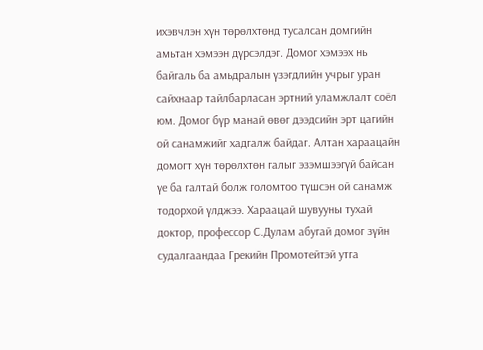ихэвчлэн хүн төрөлхтөнд тусалсан домгийн амьтан хэмээн дүрсэлдэг. Домог хэмээх нь байгаль ба амьдралын үзэгдлийн учрыг уран сайхнаар тайлбарласан эртний уламжлалт соёл юм. Домог бүр манай өвөг дээдсийн эрт цагийн ой санамжийг хадгалж байдаг. Алтан хараацайн домогт хүн төрөлхтөн галыг эзэмшээгүй байсан үе ба галтай болж голомтоо түшсэн ой санамж тодорхой үлджээ. Хараацай шувууны тухай доктор, профессор С.Дулам абугай домог зүйн судалгаандаа Грекийн Промотейтэй утга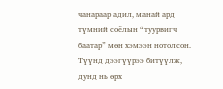чанараар адил, манай ард түмний соёлын “туурвигч баатар” мөн хэмээн нотолсон. Түүнд дээгүүрээ битүүлж, дунд нь өрх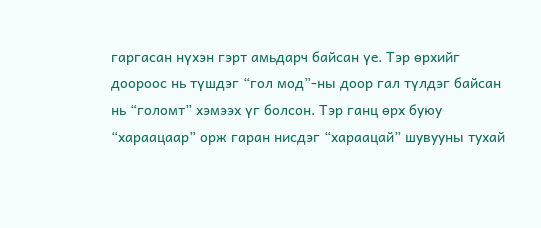гаргасан нүхэн гэрт амьдарч байсан үе. Тэр өрхийг доороос нь түшдэг “гол мод”-ны доор гал түлдэг байсан нь “голомт” хэмээх үг болсон. Тэр ганц өрх буюу “хараацаар” орж гаран нисдэг “хараацай” шувууны тухай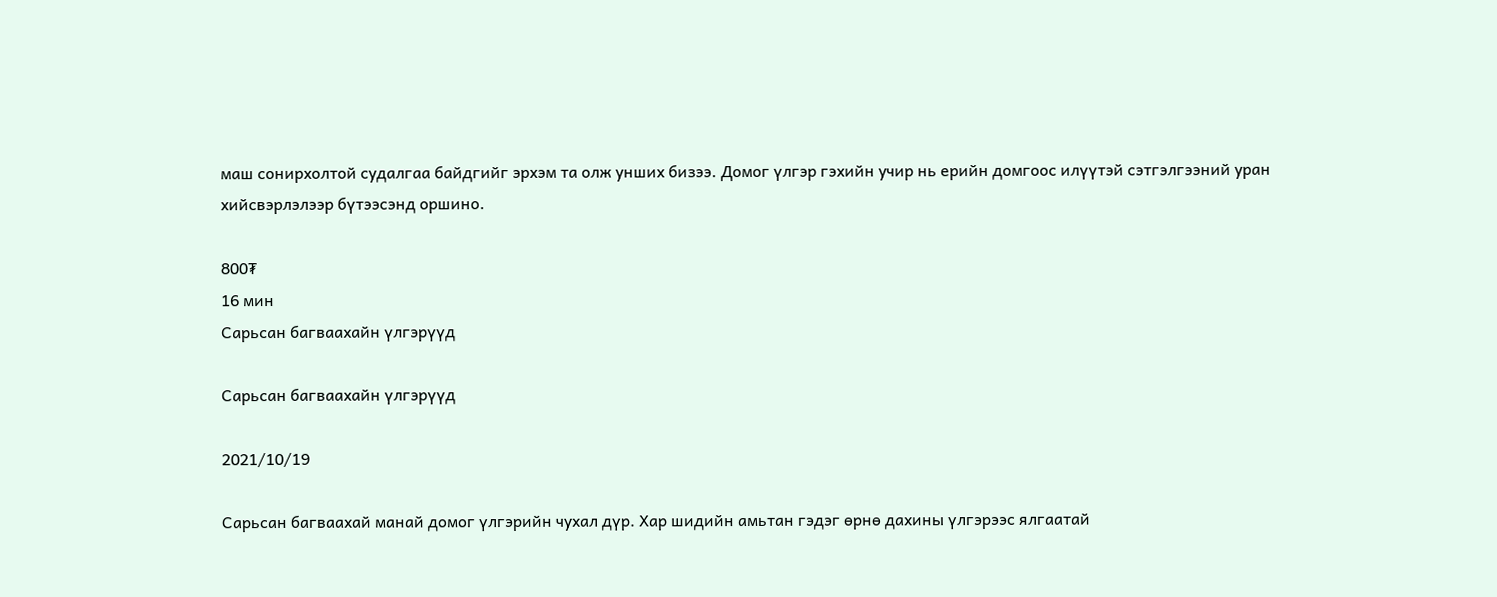маш сонирхолтой судалгаа байдгийг эрхэм та олж унших бизээ. Домог үлгэр гэхийн учир нь ерийн домгоос илүүтэй сэтгэлгээний уран хийсвэрлэлээр бүтээсэнд оршино.

800₮
16 мин
Сарьсан багваахайн үлгэрүүд

Сарьсан багваахайн үлгэрүүд

2021/10/19

Сарьсан багваахай манай домог үлгэрийн чухал дүр. Хар шидийн амьтан гэдэг өрнө дахины үлгэрээс ялгаатай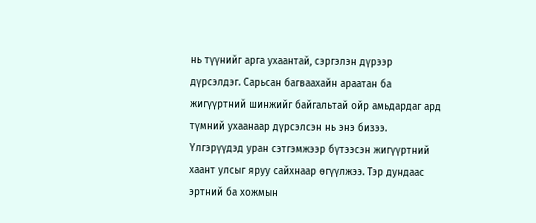нь түүнийг арга ухаантай, сэргэлэн дүрээр дүрсэлдэг. Сарьсан багваахайн араатан ба жигүүртний шинжийг байгальтай ойр амьдардаг ард түмний ухаанаар дүрсэлсэн нь энэ бизээ. Үлгэрүүдэд уран сэтгэмжээр бүтээсэн жигүүртний хаант улсыг яруу сайхнаар өгүүлжээ. Тэр дундаас эртний ба хожмын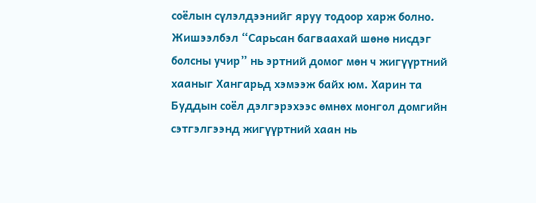соёлын сүлэлдээнийг яруу тодоор харж болно. Жишээлбэл “Сарьсан багваахай шөнө нисдэг болсны учир” нь эртний домог мөн ч жигүүртний хааныг Хангарьд хэмээж байх юм. Харин та Буддын соёл дэлгэрэхээс өмнөх монгол домгийн сэтгэлгээнд жигүүртний хаан нь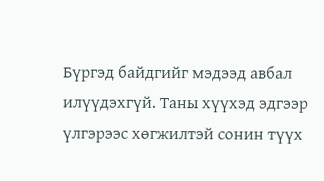Бүргэд байдгийг мэдээд авбал илүүдэхгүй. Таны хүүхэд эдгээр үлгэрээс хөгжилтэй сонин түүх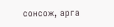сонсож, арга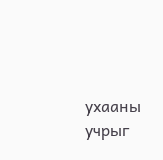ухааны учрыг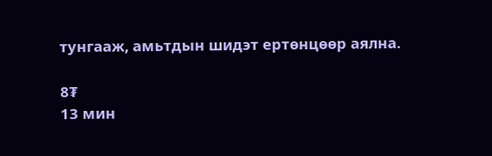тунгааж, амьтдын шидэт ертөнцөөр аялна.

8₮
13 мин